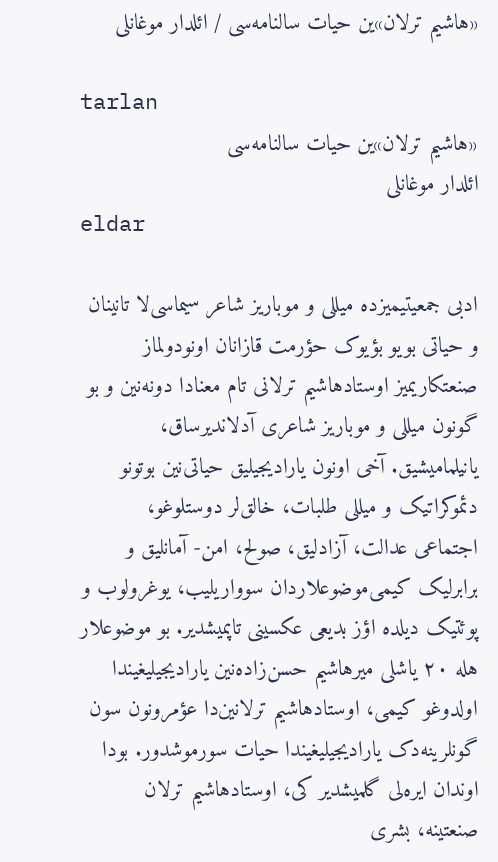«هاشیم ترلان»ین حیات سالنامه‌سی / ائلدار موغانلی

tarlan
«هاشیم ترلان»ین حیات سالنامه‌سی
ائلدار موغانلی
eldar

ادبی جمعیتیمیزده میللی و موباریز شاعر سیماسی‌لا تانینان و حیاتی بویو بؤیوک حؤرمت قازانان اونودولماز صنعتکاریمیز اوستاد‌هاشیم ترلانی تام معنادا دونه‌نین و بو گونون میللی و موباریز شاعری آدلاندیرساق، یانیلمامیشیق. آخی اونون یارادیجیلیق حیاتی‌نین بوتونو دئموکراتیک و میللی طلبات، خالق‌لر دوستلوغو، اجتماعی عدالت، آزادلیق، صولح، امن- آمانلیق و برابرلیک کیمی‌موضوعلاردان سوواریلیب، یوغرولوب و پوئتیک دیلده اؤز بدیعی عکسینی تاپمیشدیر. بو موضوعلار هله ۲۰ یاشلی میرهاشیم حسن‌زاده‌نین یارادیجیلیغیندا اولدوغو کیمی، اوستاد‌هاشیم ترلانین‌دا عؤمرونون سون گونلرینه‌دک یارادیجیلیغیندا حیات سورموشدور. بودا اوندان ایره‌لی گلمیشدیر کی، اوستاد‌هاشیم ترلان صنعتینه، بشری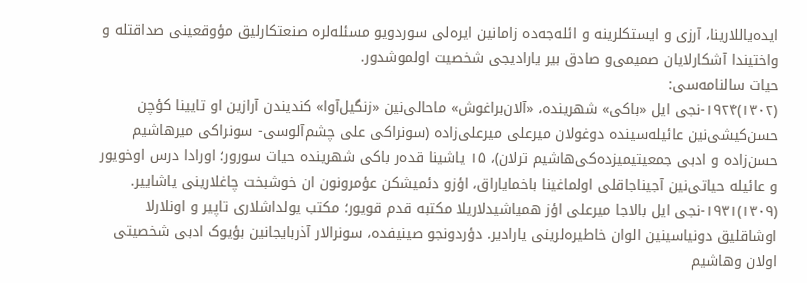ایده‌یاللارینا، آرزی و ایستکلرینه و ائله‌جه‌ده زامانین ایره‌لى سوردویو مسئله‌‌لره صنعتکارلیق مؤوقعینى صداقتله و واختیندا آشکارلایان صمیمی‌و صادق بیر یارادیجی شخصیت اولموشدور.
حیات سالنامه‌سی:
(۱۳۰۲)۱۹۲۴-نجی ایل «باکی» شهرینده، «آلان‌براغوش» ماحالی‌نین «زنگیل‌آوا» کندیندن آرازین او تایینا کؤچن حسن‌کیشی‌نین عائیله‌سینده دوغولان میرعلی میرعلی‌زاده (سونراکی علی چشم‌آلوسی- سونراکی میرهاشیم حسن‌زاده و ادبی جمعیتیمیزده‌کی‌هاشیم ترلان)، ۱۵ یاشینا قده‌ر باکی شهرینده حیات سورور؛ اورادا درس اوخویور و عائیله حیاتی‌نین آجیناجاقلی اولماغینا باخمایاراق، اؤزو دئمیشکن عؤمرونون ان خوشبخت چاغلارینی یاشاییر.
(۱۳۰۹)۱۹۳۱-نجی ایل بالاجا میرعلی اؤز همیاشیدلاریلا مکتبه قدم قویور؛ مکتب یولداشلاری تاپیر و اونلارلا اوشاقلیق دونیاسینین الوان خاطیره‌لرینی یارادیر. دؤردونجو صینیفده، سونرالار آذربایجانین بؤیوک ادبی شخصیتی اولان و‌هاشیم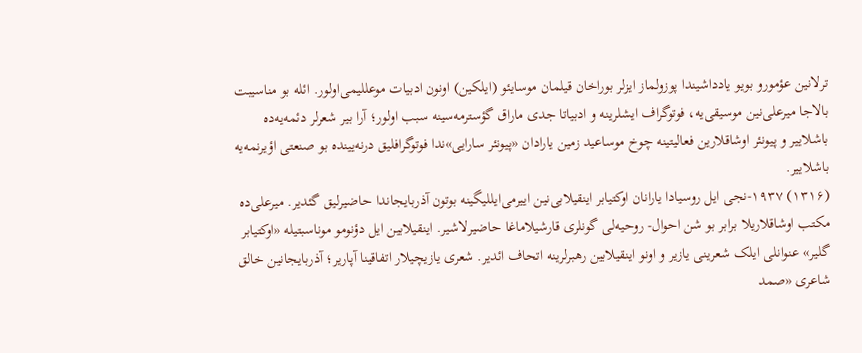ترلانین عؤمورو بویو یادداشیندا پوزولماز ایزلر بوراخان قیلمان موسایئو (ایلکین) اونون ادبیات موعللیمی‌اولور. ائله بو مناسیبت بالاجا میرعلی‌نین موسیقی‌یه، فوتوگراف ایشلرینه و ادبیاتا جدی ماراق گؤسترمه‌سینه سبب اولور؛ آرا بیر شعرلر دئمه‌یه‌ده باشلاییر و پیونئر اوشاقلارین فعالیتینه چوخ موساعید زمین یارادان «پیونئر سارایی»ندا فوتوگرافلیق درنه‌یینده بو صنعتی اؤیرنمه‌یه باشلاییر.
(۱۳۱۶) ۱۹۳۷-نجی ایل روسیادا یارانان اوکتیابر اینقیلابی‌نین اییرمی‌ایللیگینه بوتون آذربایجاندا حاضیرلیق گئدیر. میرعلی‌ده مکتب اوشاقلاریلا برابر بو شن احوال- روحیه‌لی گونلری قارشیلاماغا حاضیرلاشیر. اینقیلابین ایل دؤنومو موناسبتیله «اوکتیابر گلیر» عنوانلی ایلک شعرینی یازیر و اونو اینقیلابین رهبرلرینه اتحاف ائدیر. شعری یازیچیلار اتفاقینا آپاریر؛ آذربایجانین خالق شاعری «صمد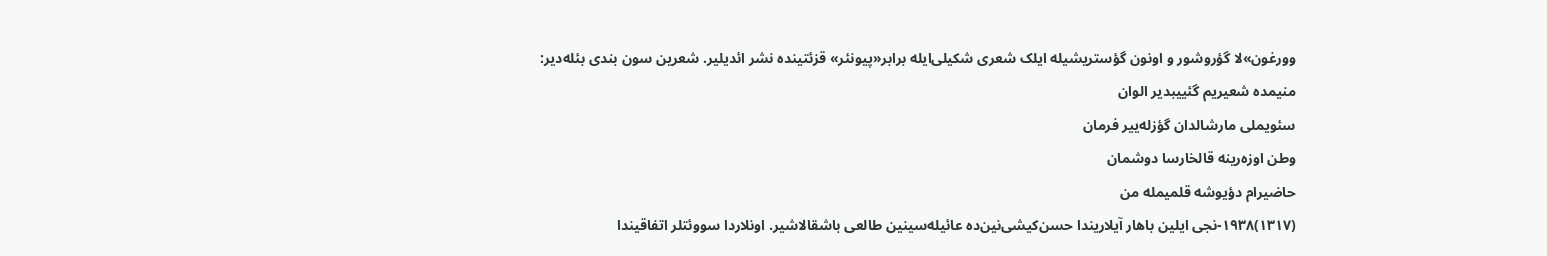وورغون»لا گؤروشور و اونون گؤستریشیله ایلک شعری شکیلی‌ایله برابر«پیونئر» قزئتینده نشر ائدیلیر. شعرین سون بندی بئله‌دیر:
منیمده شعیریم گئییبدیر الوان
سئویملی مارشالدان گؤزله‌ییر فرمان
وطن اوزه‌رینه قالخارسا دوشمان
حاضیرام دؤیوشه قلمیمله من
(۱۳۱۷)۱۹۳۸-نجی ایلین باهار آیلاریندا حسن‌کیشی‌نین‌ده عائیله‌سینین طالعی باشقالاشیر. اونلار‌دا سووئتلر اتفاقیندا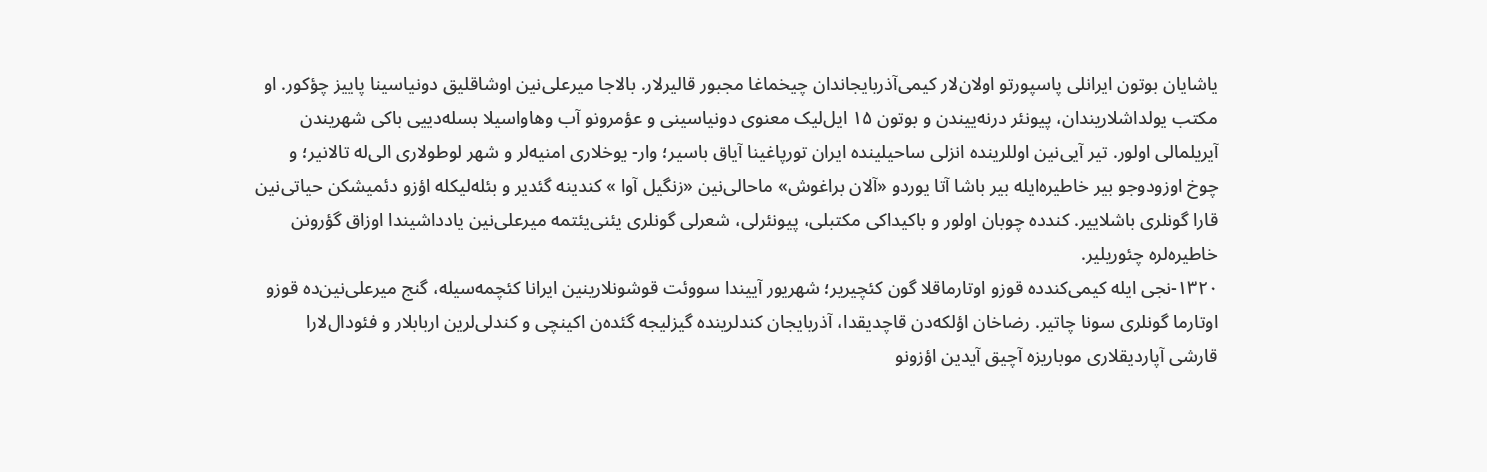یاشایان بوتون ایرانلی پاسپورتو اولان‌لار کیمی‌آذربایجاندان چیخماغا مجبور قالیرلار. بالاجا میرعلی‌نین اوشاقلیق دونیاسینا پاییز چؤکور. او مکتب یولداشلاریندان، پیونئر درنه‌ییندن و بوتون ۱۵ ایل‌لیک معنوی دونیاسینی و عؤمرونو آب و‌هاواسیلا بسله‌دییی باکی شهریندن آیریلمالی اولور. تیر آیی‌نین اوللرینده انزلی ساحیلینده ایران تورپاغینا آیاق باسیر؛ وار- یوخلاری امنیه‌لر و شهر لوطولاری الی‌له تالانیر؛ و چوخ اوزودوجو بیر خاطیره‌ایله بیر باشا آتا یوردو «آلان براغوش» ماحالی‌نین «زنگیل آوا » کندینه گئدیر و بئله‌لیکله اؤزو دئمیشکن حیاتی‌نین قارا گونلری باشلاییر. کندده چوبان اولور و باکیداکی مکتبلی، پیونئرلی، شعرلی گونلری یئنی‌یئتمه میرعلی‌نین یادداشیندا اوزاق گؤرونن خاطیره‌لره چئوریلیر.
۱۳۲۰-نجی ایله کیمی‌کندده قوزو اوتارماقلا گون کئچیریر؛ شهریور آییندا سووئت قوشونلارینین ایرانا کئچمه‌سیله، گنج میرعلی‌نین‌ده قوزو اوتارما گونلری سونا چاتیر. رضاخان اؤلکه‌دن قاچدیقدا، آذربایجان کندلرینده گیزلیجه گئده‌ن اکینچی و کندلی‌لرین اربابلار و فئودال‌لارا قارشی آپاردیقلاری موباریزه‌ آچیق آیدین اؤزونو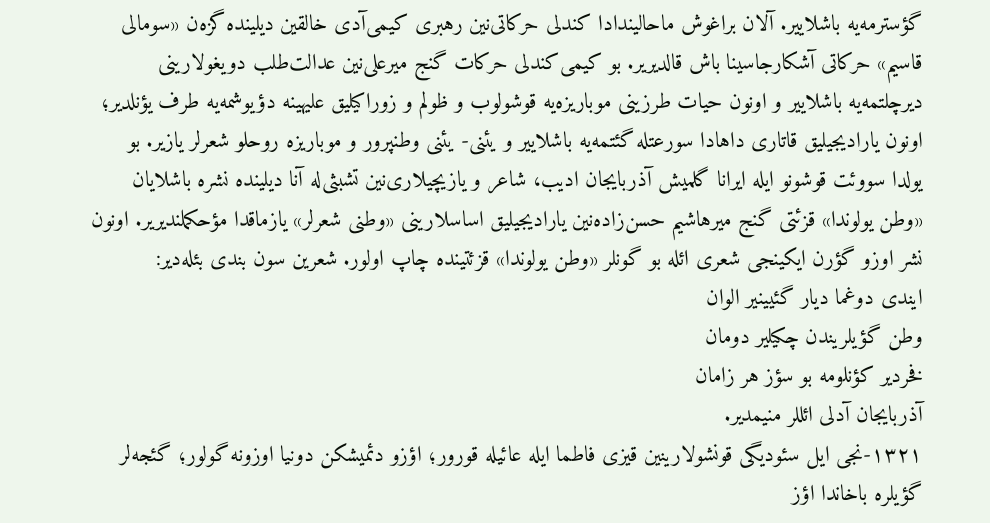گؤسترمه‌یه باشلاییر. آلان براغوش ماحالیندادا کندلی حرکاتی‌نین رهبری کیمی‌آدی خالقین دیلینده گزه‌ن «سومالی قاسیم» حرکاتی آشکارجاسینا باش قالدیریر. بو کیمی‌کندلی حرکات گنج میرعلی‌نین عدالت‌طلب دویغولارینی دیرچلتمه‌یه باشلاییر و اونون حیات طرزینی موباریزه‌یه قوشولوب و ظولم و زوراکیلیق علیهینه دؤیوشمه‌یه طرف یؤنلدیر؛ اونون یارادیجیلیق قاتاری داهادا سورعتله گئتمه‌یه باشلاییر و یئنی- یئنی وطنپرور و موباریزه روحلو شعرلر یازیر. بو یولدا سووئت قوشونو ‌ایله ایرانا گلمیش آذربایجان ادیب، شاعر و یازیچیلاری‌نین تشبثی‌له آنا دیلینده نشره باشلایان «وطن یولوندا» قزئتی گنج میرهاشیم حسن‌زاده‌نین یارادیجیلیق اساسلارینی «وطنی شعرلر» یازماقدا مؤحکملندیریر. اونون نشر اوزو گؤرن ایکینجی شعری ائله بو گونلر «وطن یولوندا» قزئتینده چاپ اولور. شعرین سون بندی بئله‌دیر:
ایندی دوغما دیار گئیینیر الوان
وطن گؤیلریندن چکیلیر دومان
فخردیر کؤنلومه بو سؤز هر زامان
آذربایجان آدلی ائللر منیمدیر.
۱۳۲۱-نجی ایل سئودیگی قونشولارینین قیزی فاطما ایله عائیله قورور؛ اؤزو دئمیشکن دونیا اوزونه گولور؛ گئجه‌لر گؤیلره باخاندا اؤز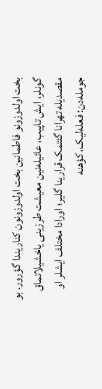بخت اولدوزونو فاطمانین بخت اولدوزونون کناریندا گؤرور. بو گونلر، ایش تاپیب، عائیله‌نین معیشت طرزینی یاخشیلاتماق مقصدیله تهرانا گئتمک قرارینا گلیر؛ اورادا مختلف ایشلر او جومله‌دن: فعله‌لیک، کؤهنه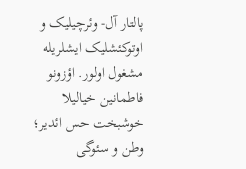پالتار آل- وئرچیلیک و اوتوکئشلیک ایشلریله مشغول اولور. اؤزونو فاطمانین خیالیلا خوشبخت حس ائدیر؛ وطن و سئوگی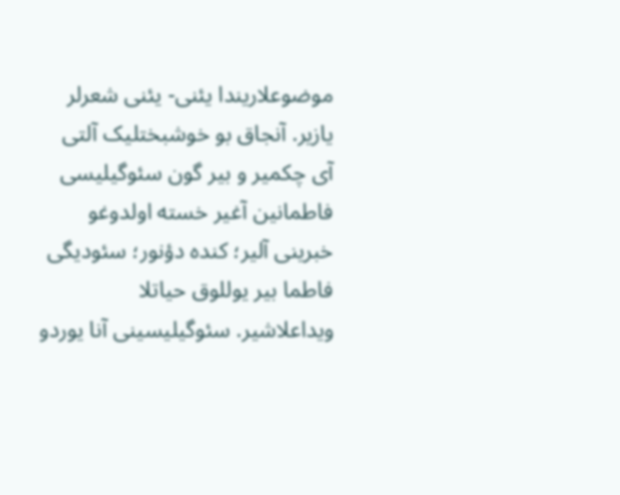موضوعلاریندا یئنی- یئنی شعرلر یازیر. آنجاق بو خوشبختلیک آلتی آی چکمیر و بیر گون سئوگیلیسی فاطمانین آغیر خسته اولدوغو خبرینی آلیر؛ کنده دؤنور؛ سئودیگی فاطما بیر یوللوق حیاتلا ویداعلاشیر. سئوگیلیسینی آنا یوردو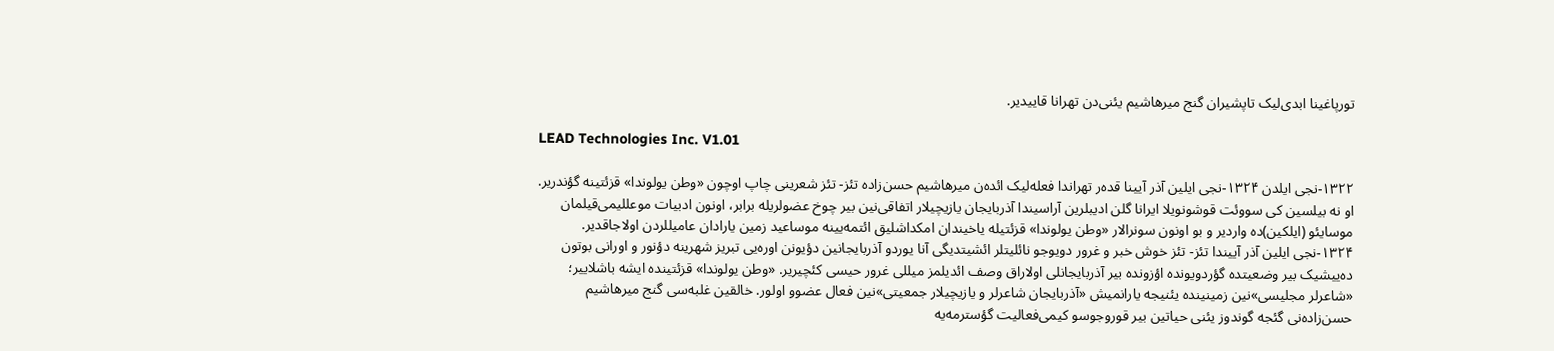تورپاغینا ابدی‌لیک تاپشیران گنج میرهاشیم یئنی‌دن تهرانا قاییدیر.

LEAD Technologies Inc. V1.01

۱۳۲۲-نجی ایلدن ۱۳۲۴-نجی ایلین آذر آیینا قده‌ر تهراندا فعله‌لیک ائده‌ن میرهاشیم حسن‌زاده تئز- تئز شعرینی چاپ اوچون «وطن یولوندا» قزئتینه گؤندریر. او نه بیلسین کی سووئت قوشونویلا ایرانا گلن ادیبلرین آراسیندا آذربایجان یازیچیلار اتفاقی‌نین بیر چوخ عضولریله برابر، اونون ادبیات موعللیمی‌قیلمان موسایئو (ایلکین)ده واردیر و بو اونون سونرالار «وطن یولوندا» قزئتیله یاخیندان امکداشلیق ائتمه‌یینه موساعید زمین یارادان عامیللردن اولاجاقدیر.
۱۳۲۴-نجی ایلین آذر آییندا تئز- تئز خوش خبر و غرور دویوجو نائلیتلر ائشیتدیگی آنا یوردو آذربایجانین دؤیونن اوره‌یی تبریز شهرینه دؤنور و اورانی بوتون ده‌ییشیک بیر وضعیتده گؤردویونده اؤزونده بیر آذربایجانلی اولاراق وصف ائدیلمز میللی غرور حیسی کئچیریر. «وطن یولوندا» قزئتینده ایشه باشلاییر؛ «شاعرلر مجلیسی»نین زمینینده یئنیجه یارانمیش «آذربایجان شاعرلر و یازیچیلار جمعیتی»نین فعال عضوو اولور. خالقین غلبه‌سی گنج میرهاشیم حسن‌زاده‌نی گئجه گوندوز یئنی حیاتین بیر قوروجوسو کیمی‌فعالیت گؤسترمه‌یه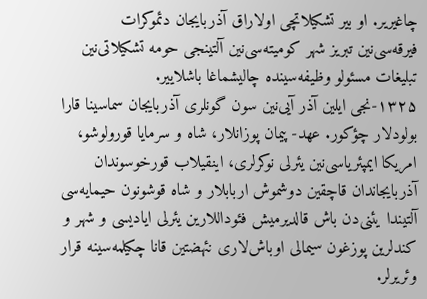چاغیریر. او بیر تشکیلاتچی اولاراق آذربایجان دئموکرات فیرقه‌سی‌نین تبریز شهر کومیته‌سی‌نین آلتینجی حومه تشکیلاتی‌نین تبلیغات مسئولو وظیفه‌سینده چالیشماغا باشلاییر.
۱۳۲۵‌-نجی ایلین آذر آیی‌نین سون گونلری آذربایجان سماسینا قارا بولودلار چؤکور. عهد- پیمان پوزانلار، شاه و سرمایا قورولوشو، امریکا ایمپئریاسی‌نین یئرلی نوکرلری، اینقیلاب قورخوسوندان آذربایجاندان قاچقین دوشموش اربابلار و شاه قوشونون حیمایه‌سی آلتیندا یئنی‌دن باش قالدیرمیش فئوداللارین یئرلی ایادیسی و شهر و کندلرین پوزغون سیمالی اوباش‌لاری نئهضتین قانا چکیلمه‌سینه قرار وئریرلر.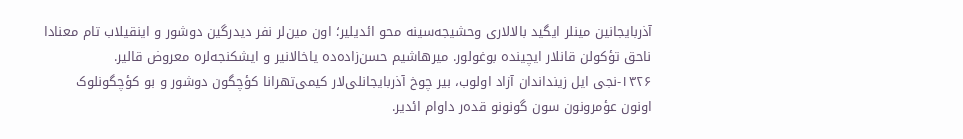آذربایجانین مینلر ایگید بالالاری وحشیجه‌سینه محو ائدیلیر؛ اون مین‌لر نفر دیدرگین دوشور و اینقیلاب تام معنادا ناحق تؤکولن قانلار ایچینده بوغولور. میر‌هاشیم حسن‌زاده‌ده یاخالانیر و ایشکنجه‌لره معروض قالیر.
۱۳۲۶-نجی ایل زینداندان آزاد اولوب، بیر چوخ آذربایجانلی‌لار کیمی‌تهرانا کؤچگون دوشور و بو کؤچگونلوک اونون عؤمرونون سون گونونو قده‌ر داوام ائدیر.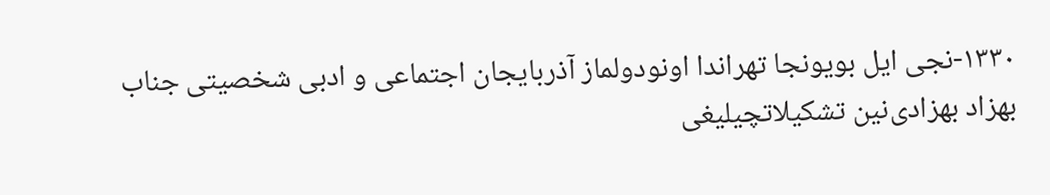۱۳۳۰-نجی ایل بویونجا تهراندا اونودولماز آذربایجان اجتماعی و ادبی شخصیتی جناب بهزاد بهزادی‌نین تشکیلاتچیلیغی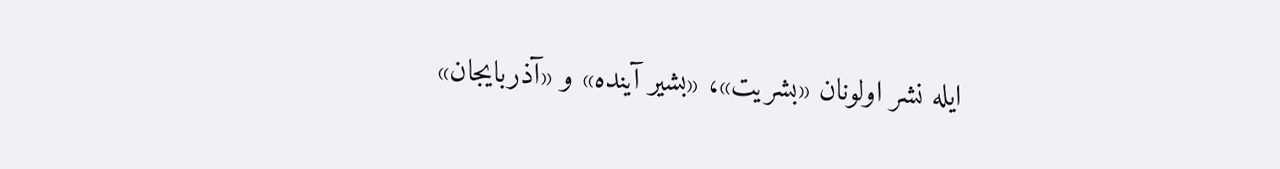ایله نشر اولونان «بشریت»، «بشیر آینده» و «آذربایجان»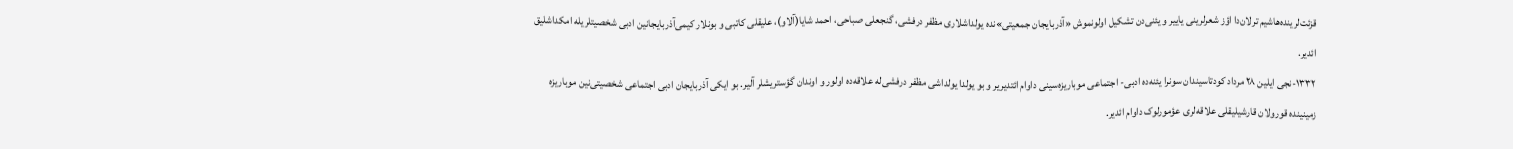قزئت‌لرینده‌هاشیم ترلان‌دا اؤز شعرلرینی یاییر و یئنی‌دن تشکیل اولونموش «آذربایجان جمعیتی»نده یولداشلاری مظفر درفشی، گنجعلی صباحی، احمد شایا(آلاو)، علیقلی کاتبی و بونلار کیمی‌آذربایجانین ادبی شخصیتلریله امکداشلیق ائدیر.
۱۳۳۲-نجی ایلین ۲۸ مرداد کودتاسیندان سونرا یئنه‌ده ادبی- اجتماعی موباریزه‌سینی داوام ائتدیریر و بو یولدا یولداشی مظفر درفشی‌له علاقه‌ده اولور و اوندان گؤستریشلر آلیر. بو ایکی آذربایجان ادبی اجتماعی شخصیتی‌نین موباریزه زمینینده قورولان قارشیلیقلی علاقه‌لری عؤمورلوک داوام ائدیر.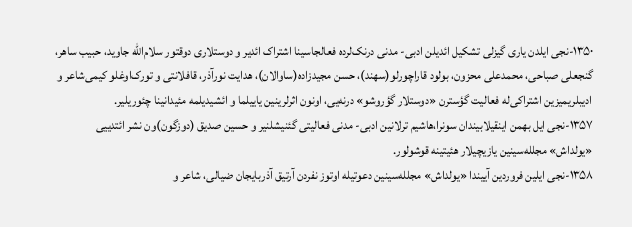۱۳۵۰-نجی ایلدن یاری گیزلی تشکیل ائدیلن ادبی- مدنی درنک‌لرده فعالجاسینا اشتراک ائدیر و دوستلاری دوقتور سلام‌الله جاوید، حبیب ساهر، گنجعلی صباحی، محمدعلی محزون، بولود قاراچورلو(سهند)، حسن مجیدزاده(ساوالان)، هدایت نورآذر، قافلانتی و تورک‌اوغلو کیمی‌شاعر و ادیبلریمیزین اشتراکی‌له فعالیت گؤسترن «دوستلار گؤروشو» درنه‌یی، اونون اثرلرینین یاییلما و ائشیدیلمه مئیدانینا چئوریلیر.
۱۳۵۷-نجی ایل بهمن اینقیلابیندان سونرا،‌هاشیم ترلانین ادبی- مدنی فعالیتی گئنیشلنیر و حسین صدیق (دوزگون)ون نشر ائتدییی «یولداش» مجلله‌سینین یازیچیلار هئیتینه قوشولور.
۱۳۵۸-نجی ایلین فروردین آییندا «یولداش» مجلله‌سینین دعوتیله اوتوز نفردن آرتیق آذربایجان ضیالی، شاعر و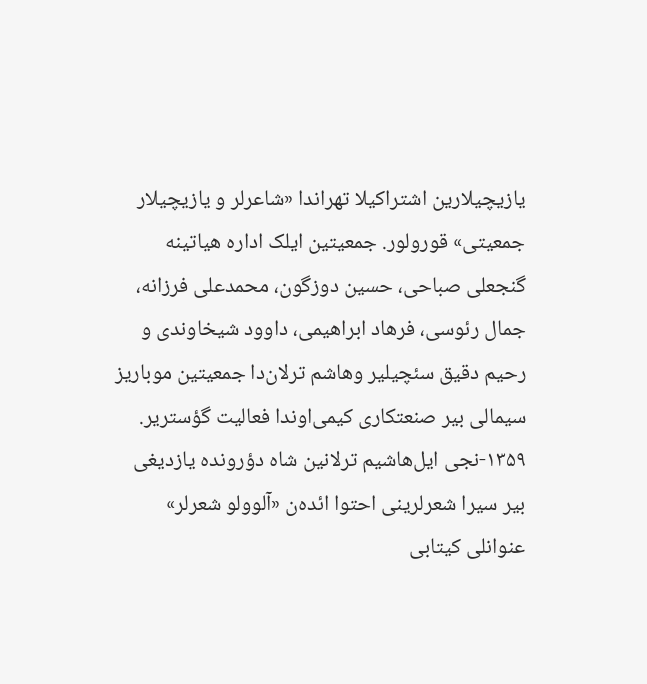یازیچیلارین اشتراکیلا تهراندا «شاعرلر و یازیچیلار جمعیتی» قورولور. جمعیتین ایلک اداره هیاتینه گنجعلی صباحی، حسین دوزگون، محمدعلی فرزانه، جمال رئوسی، فرهاد ابراهیمی، داوود شیخاوندی و رحیم دقیق سئچیلیر و‌هاشم ترلان‌دا جمعیتین موباریز سیمالی بیر صنعتکاری کیمی‌اوندا فعالیت گؤستریر.
۱۳۵۹-نجی ایل‌هاشیم ترلانین شاه دؤرونده یازدیغی بیر سیرا شعرلرینی احتوا ائده‌ن «آلوولو شعرلر» عنوانلی کیتابی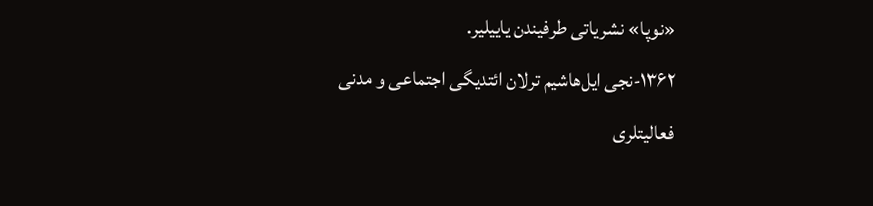«نوپا» نشریاتی طرفیندن یاییلیر.
۱۳۶۲-نجی ایل‌هاشیم ترلان ائتدیگی اجتماعی و مدنی فعالیتلری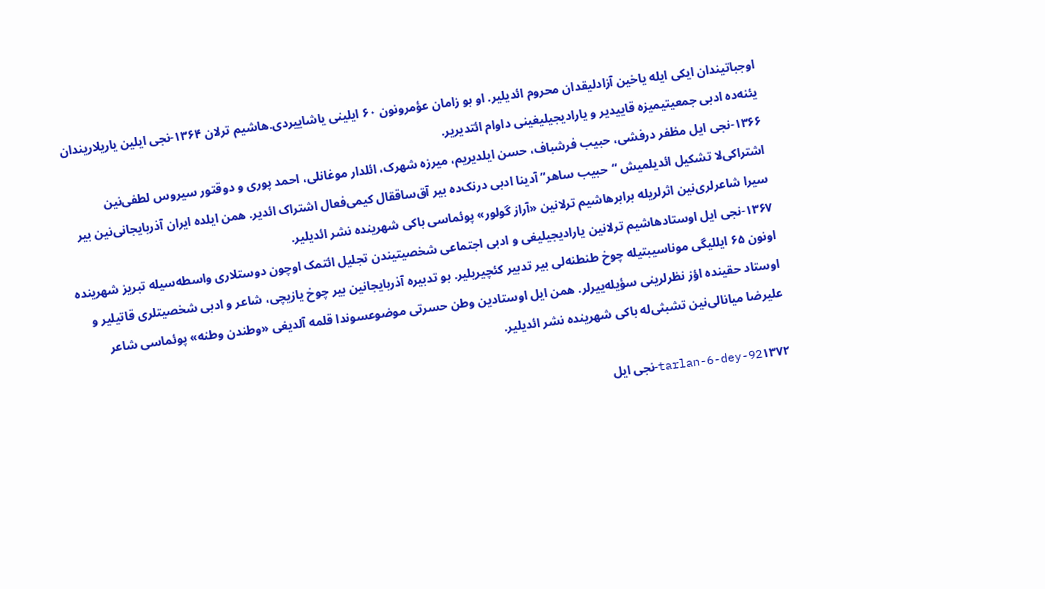اوجباتیندان ایکی ایله یاخین آزادلیقدان محروم ائدیلیر. او بو زامان عؤمرونون ۶۰ ایلینی یاشاییردی.هاشیم ترلان ۱۳۶۴-نجی ایلین یاریلاریندان یئنه‌ده ادبی جمعیتیمیزه قاییدیر و یارادیجیلیغینی داوام ائتدیریر.
۱۳۶۶-نجی ایل مظفر درفشی، حبیب فرشباف، حسن ایلدیریم، میرزه شهرک، ائلدار موغانلی، احمد پوری و دوقتور سیروس لطفی‌نین اشتراکی‌لا تشکیل ائدیلمیش “حبیب ساهر” آدینا ادبی درنک‌ده بیر آق‌ساققال کیمی‌فعال اشتراک ائدیر. همن ایلده ایران آذربایجانی‌نین بیر سیرا شاعرلری‌نین اثرلریله برابر‌هاشیم ترلانین «آراز گولور» پوئماسی باکی شهرینده نشر ائدیلیر.
۱۳۶۷-نجی ایل اوستاد‌هاشیم ترلانین یارادیجیلیغی و ادبی اجتماعی شخصیتیندن تجلیل ائتمک اوچون دوستلاری واسطه‌سیله تبریز شهرینده اونون ۶۵ ایللیگی موناسیبتیله چوخ طنطنه‌لی بیر تدبیر کئچیریلیر. بو تدبیره آذربایجانین بیر چوخ یازیچی، شاعر و ادبی شخصیتلری قاتیلیر و اوستاد حقینده اؤز نظرلرینی سؤیله‌ییرلر. همن ایل اوستادین وطن حسرتی موضوعسوندا قلمه آلدیغی «وطندن وطنه» پوئماسی شاعر علیرضا میانالی‌نین تشبثی‌له باکی شهرینده نشر ائدیلیر.

tarlan-6-dey-92۱۳۷۲-نجی ایل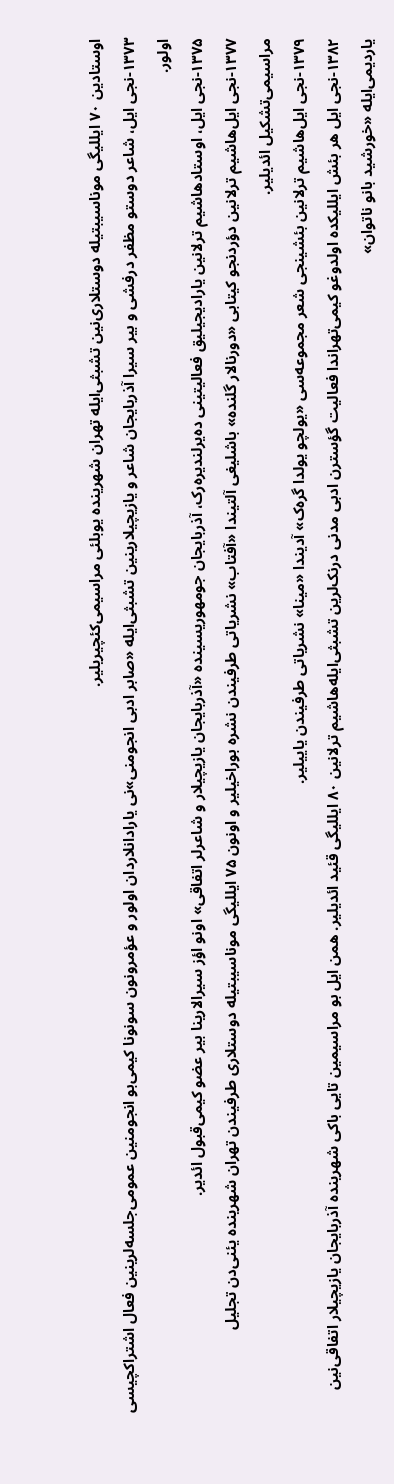اوستادین ۷۰ ایللیگی موناسیبتیله دوستلاری‌نین تشبثی‌ایله تهران شهرینده یوبلئی مراسیمی‌کئچیریلیر.
۱۳۷۳-نجی ایل، شاعر دوستو مظفر درفشی و بیر سیرا آذربایجان شاعر و یازیچیلارینین تشبثی‌ایله «صابر ادبی انجومنی»نی یارادانلاردان اولور و عؤمرونون سونونا کیمی‌بو انجومنین عمومی‌جلسه‌لرینین فعال اشتراکچیسی اولور.
۱۳۷۵-نجی ایل، اوستاد‌هاشیم ترلانین یارادیجیلیق فعالیتینی ده‌یرلندیره‌رک، آذربایجان جومهوریسینده «آذربایجان یازیچیلار و شاعرلر اتفاقی» اونو اؤز سیرالارینا بیر عضو کیمی‌قبول ائدیر.
۱۳۷۷-نجی ایل‌هاشیم ترلانین دؤردنجو کیتابی «دورنالار گلنده» باشلیغی آلتیندا «آفتاب» نشریاتی طرفیندن نشره بوراخیلیر و اونون ۷۵ ایللیگی موناسیبتیله دوستلاری طرفیندن تهران شهرینده یئنی‌دن تجلیل مراسیمی‌تشکیل ائدیلیر.
۱۳۷۹-نجی ایل‌هاشیم ترلانین بئشینجی شعر مجموعه‌سی «یولچو یولدا گره‌ک» آدیندا «مینا» نشریاتی طرفیندن یاییلیر.
۱۳۸۲-نجی ایل هر بئش ایللیکده اولدوغو کیمی‌تهراندا فعالیت گؤسترن ادبی مدنی درنک‌لرین تشبثی‌ایله‌هاشیم ترلانین ۸۰ ایللیگی قئید ائدیلیر. همن ایل بو مراسیمین تایی باکی شهرینده آذربایجان یازیچیلار اتفاقی‌نین یاردیمی‌ایله «خورشید بانو ناتوان»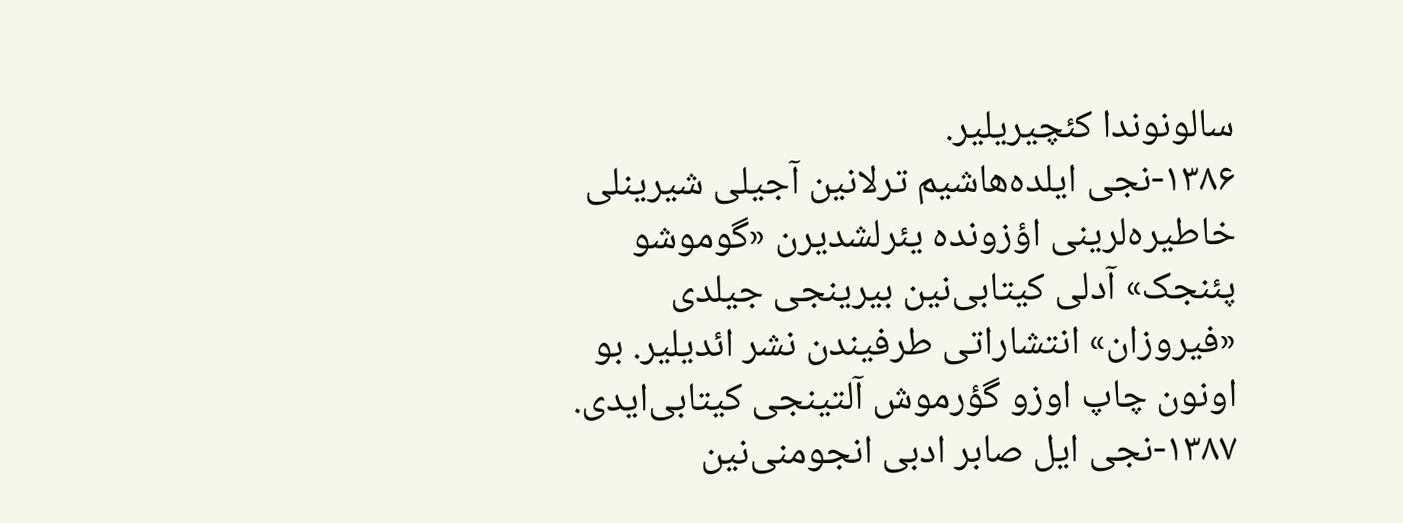سالونوندا کئچیریلیر.
۱۳۸۶-نجی ایلده‌هاشیم ترلانین آجیلی شیرینلی خاطیره‌لرینی اؤزونده یئرلشدیرن «گوموشو پئنجک» آدلی کیتابی‌نین بیرینجی جیلدی «فیروزان» انتشاراتی طرفیندن نشر ائدیلیر. بو اونون چاپ اوزو گؤرموش آلتینجی کیتابی‌ایدی.
۱۳۸۷-نجی ایل صابر ادبی انجومنی‌نین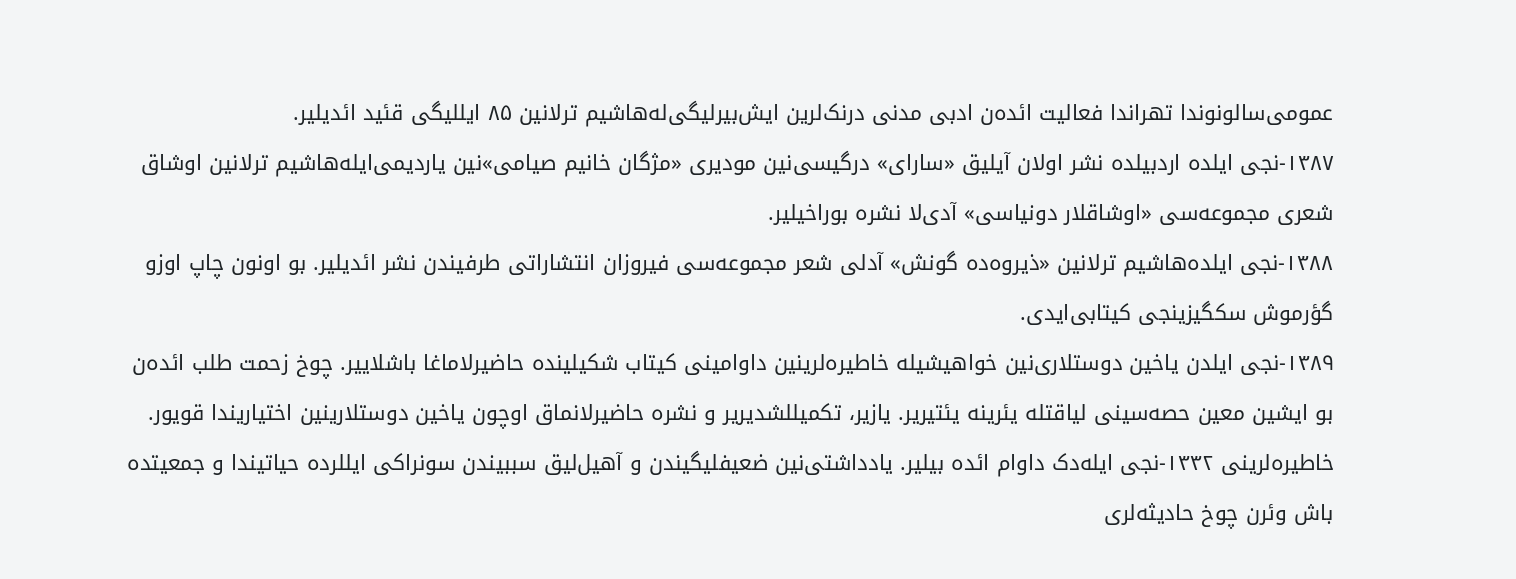عمومی‌سالونوندا تهراندا فعالیت ائده‌ن ادبی مدنی درنک‌لرین ایش‌بیرلیگی‌له‌هاشیم ترلانین ۸۵ ایللیگی قئید ائدیلیر.
۱۳۸۷-نجی ایلده اردبیلده نشر اولان آیلیق «سارای» درگیسی‌نین مودیری «مژگان خانیم صیامی»نین یاردیمی‌ایله‌هاشیم ترلانین اوشاق شعری مجموعه‌سی «اوشاقلار دونیاسی» آدی‌لا نشره بوراخیلیر.
۱۳۸۸-نجی ایلده‌هاشیم ترلانین «ذیروه‌ده گونش» آدلی شعر مجموعه‌سی فیروزان انتشاراتی طرفیندن نشر ائدیلیر. بو اونون چاپ اوزو گؤرموش سکگیزینجی کیتابی‌ایدی.
۱۳۸۹-نجی ایلدن یاخین دوستلاری‌نین خواهیشیله خاطیره‌لرینین داوامینی کیتاب شکیلینده حاضیرلاماغا باشلاییر. چوخ زحمت طلب ائده‌ن بو ایشین معین حصه‌سینی لیاقتله یئرینه یئتیریر. یازیر، تکمیللشدیریر و نشره حاضیرلانماق اوچون یاخین دوستلارینین اختیاریندا قویور. خاطیره‌لرینی ۱۳۳۲-نجی ایله‌دک داوام ائده بیلیر. یادداشتی‌نین ضعیفلیگیندن و آهیل‌لیق سببیندن سونراکی ایللرده حیاتیندا و جمعیتده باش وئرن چوخ حادیثه‌لری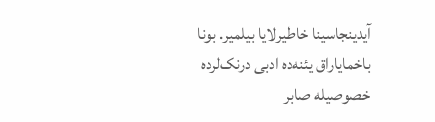آیدینجاسینا خاطیرلایا بیلمیر. بونا باخمایاراق یئنه‌ده ادبی درنک‌لرده خصوصیله صابر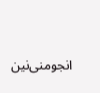انجومنی‌نین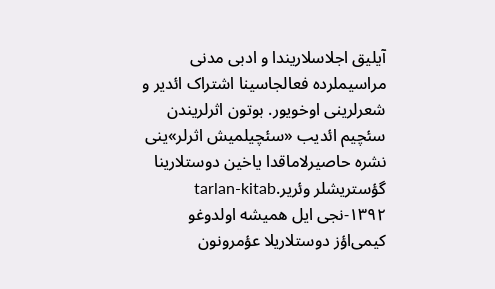آیلیق اجلاسلاریندا و ادبی مدنی مراسیملرده فعالجاسینا اشتراک ائدیر و شعرلرینی اوخویور. بوتون اثرلریندن سئچیم ائدیب «سئچیلمیش اثرلر»ینی نشره حاصیرلاماقدا یاخین دوستلارینا گؤستریشلر وئریر.tarlan-kitab
۱۳۹۲-نجی ایل همیشه اولدوغو کیمی‌اؤز دوستلاریلا عؤمرونون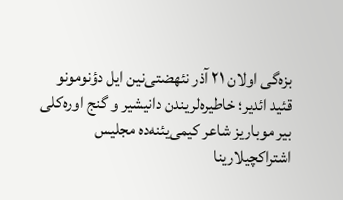بزه‌گی اولان ۲۱ آذر نئهضتی‌نین ایل دؤنومونو قئید ائدیر؛ خاطیره‌لریندن دانیشیر و گنج اوره‌کلی بیر موباریز شاعر کیمی‌یئنه‌ده مجلیس اشتراکچیلارینا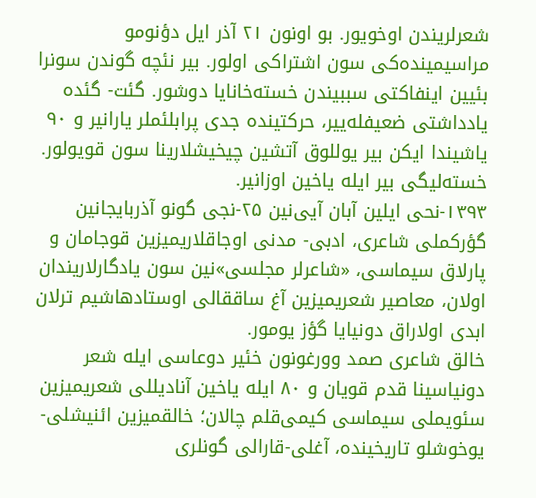شعرلریندن اوخویور. بو اونون ۲۱ آذر ایل دؤنومو مراسیمینده‌کی سون اشتراکی اولور. بیر نئچه گوندن سونرا بئیین اینفاکتی سببیندن خسته‌خانایا دوشور. گئت- گئده یادداشتی ضعیفله‌ییر، حرکتینده جدی پرابلئملر یارانیر و ۹۰ یاشیندا ایکن بیر یوللوق آتشین چیخیشلارینا سون قویولور. خسته‌لیگی بیر ایله یاخین اوزانیر.
۱۳۹۳-نحی ایلین آبان آیی‌نین ۲۵-نجی گونو آذربایجانین گؤرکملی شاعری، ادبی- مدنی اوجاقلاریمیزین قوجامان و پارلاق سیماسی، «شاعرلر مجلسی»نین سون یادگارلاریندان اولان، معاصیر شعریمیزین آغ ساققالی اوستاد‌هاشیم ترلان ابدی اولاراق دونیایا گؤز یومور.
خالق شاعری صمد وورغونون خئیر دوعاسی ایله شعر دونیاسینا قدم قویان و ۸۰ ایله یاخین آنادیللی شعریمیزین سئویملی سیماسی کیمی‌قلم چالان؛ خالقمیزین ائنیشلی-یوخوشلو تاریخینده، آغلی-قارالی گونلری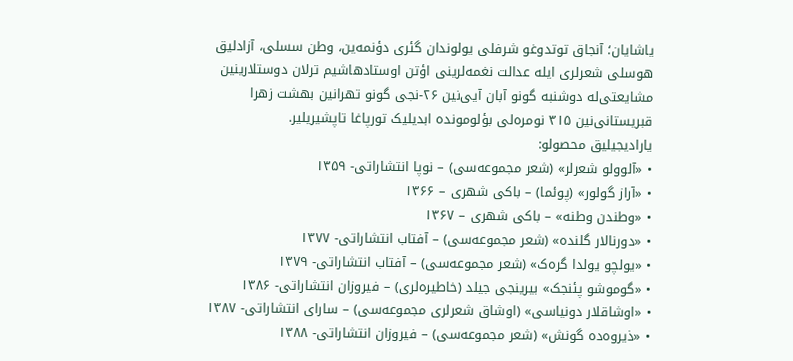یاشایان؛ آنجاق توتدوغو شرفلی یولوندان گئری دؤنمه‌ین، وطن سسلی، آزادلیق هوسلی شعرلری ایله عدالت نغمه‌لرینی اؤتن اوستاد‌هاشیم ترلان دوستلارینین مشایعتی‌له دوشنبه گونو آبان آیی‌نین ۲۶-نجی گونو تهرانین بهشت زهرا قبریستانی‌نین ۳۱۵ نومره‌لی بؤلومونده ابدیلیک تورپاغا تاپشیریلیر.
یارادیجیلیق محصولو:
• «آلوولو شعرلر» (شعر مجموعه‌سی) – نوپا انتشاراتی- ۱۳۵۹
• «آراز گولور» (پوئما) – باکی شهری – ۱۳۶۶
• «وطندن وطنه» – باکی شهری – ۱۳۶۷
• «دورنالار گلنده» (شعر مجموعه‌سی) – آفتاب انتشاراتی- ۱۳۷۷
• «یولچو یولدا گره‌ک» (شعر مجموعه‌سی) – آفتاب انتشاراتی- ۱۳۷۹
• «گوموشو پئنجک» بیرینجی جیلد (خاطیره‌لری) – فیروزان انتشاراتی- ۱۳۸۶
• «اوشاقلار دونیاسی» (اوشاق شعرلری مجموعه‌سی) – سارای انتشاراتی- ۱۳۸۷
• «ذیروه‌ده گونش» (شعر مجموعه‌سی) – فیروزان انتشاراتی- ۱۳۸۸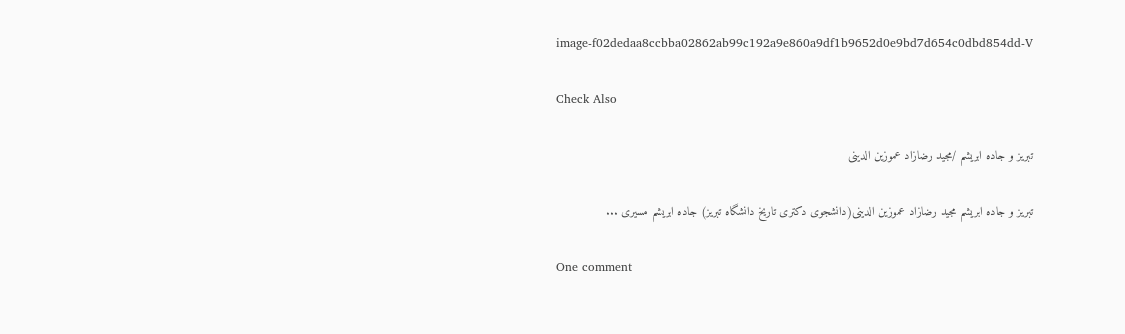image-f02dedaa8ccbba02862ab99c192a9e860a9df1b9652d0e9bd7d654c0dbd854dd-V

Check Also

تبریز و جاده ابریشم /مجید رضازاد عموزین الدینی

تبریز و جاده ابریشم مجید رضازاد عموزین الدینی(دانشجوی دکتری تاریخ دانشگاه تبریز) جاده ابریشم مسیری ...

One comment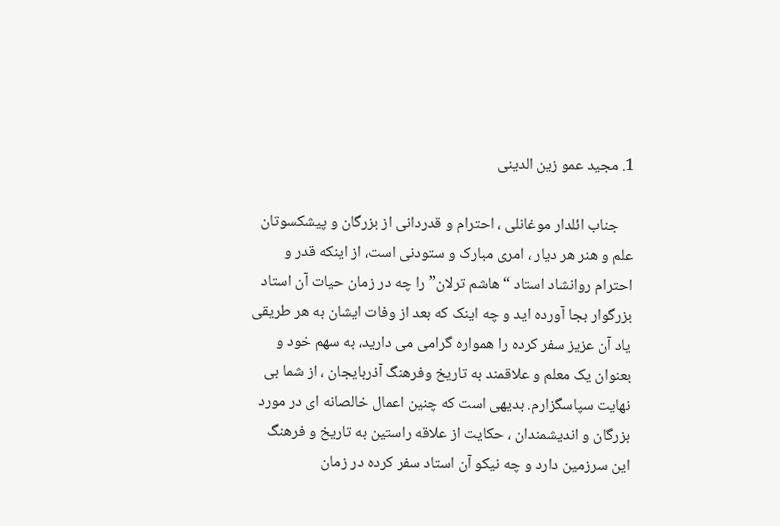1. مجید عمو زین الدینی

    جناب ائلدار موغانلی ، احترام و قدردانی از بزرگان و پیشکسوتان علم و هنر هر دیار ، امری مبارک و ستودنی است، از اینکه قدر و احترام روانشاد استاد “هاشم ترلان” را چه در زمان حیات آن استاد بزرگوار بجا آورده اید و چه اینک که بعد از وفات ایشان به هر طریقی یاد آن عزیز سفر کرده را همواره گرامی می دارید، به سهم خود و بعنوان یک معلم و علاقمند به تاریخ وفرهنگ آذربایجان ، از شما بی نهایت سپاسگزارم. بدیهی است که چنین اعمال خالصانه ای در مورد بزرگان و اندیشمندان ، حکایت از علاقه راستین به تاریخ و فرهنگ این سرزمین دارد و چه نیکو آن استاد سفر کرده در زمان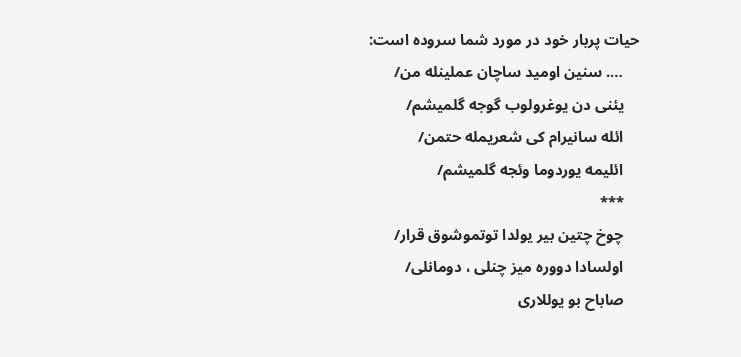حیات پربار خود در مورد شما سروده است:
    …. سنین اومید ساچان عملینله من/
    یئنی دن یوغرولوب گوجه گلمیشم/
    ائله سانیرام کی شعریمله حتمن/
    ائلیمه یوردوما وئجه گلمیشم/
    ***
    چوخ چتین بیر یولدا توتموشوق قرار/
    اولسادا دووره میز چنلی ، دومانلی/
    صاباح بو یوللاری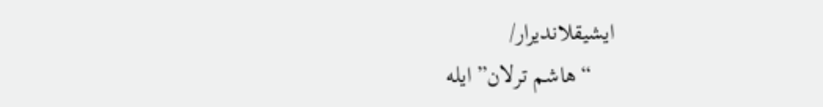ایشیقلاندیرار/
    “هاشم ترلان” ایله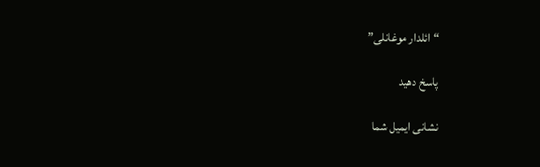“ائلدار موغانلی”

پاسخ دهید

نشانی ایمیل شما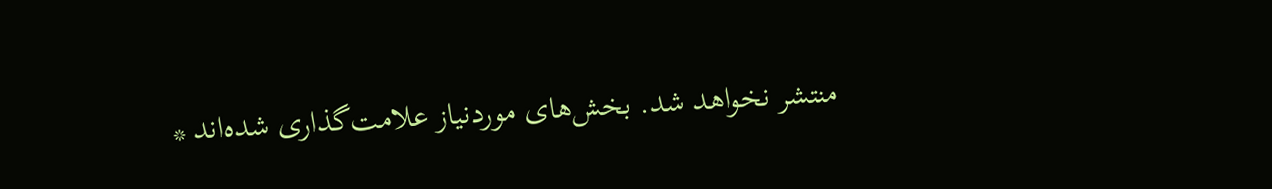منتشر نخواهد شد. بخش‌های موردنیاز علامت‌گذاری شده‌اند *